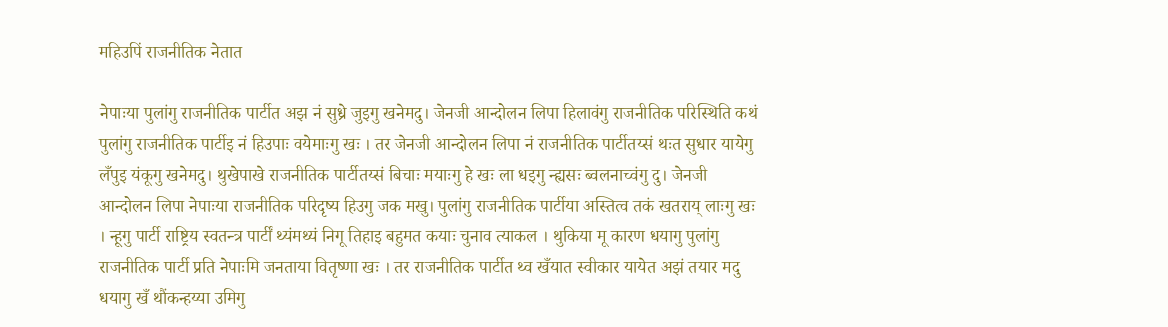महिउपिं राजनीतिक नेतात

नेपाःया पुलांगु राजनीतिक पार्टीत अझ नं सुध्रे जुइगु खनेमदु। जेनजी आन्दोलन लिपा हिलावंगु राजनीतिक परिस्थिति कथं पुलांगु राजनीतिक पार्टीइ नं हिउपाः वयेमाःगु खः । तर जेनजी आन्दोलन लिपा नं राजनीतिक पार्टीतय्सं थःत सुधार यायेगु लँपुइ यंकूगु खनेमदु। थुखेपाखे राजनीतिक पार्टीतय्सं बिचाः मयाःगु हे खः ला धइगु न्ह्यसः ब्वलनाच्वंगु दु। जेनजी आन्दोलन लिपा नेपाःया राजनीतिक परिदृष्य हिउगु जक मखु। पुलांगु राजनीतिक पार्टीया अस्तित्व तकं खतराय् लाःगु खः । न्हूगु पार्टी राष्ट्रिय स्वतन्त्र पार्टीं थ्यंमथ्यं निगू तिहाइ बहुमत कयाः चुनाव त्याकल । थुकिया मू कारण धयागु पुलांगु राजनीतिक पार्टी प्रति नेपाःमि जनताया वितृष्णा खः । तर राजनीतिक पार्टीत थ्व खँयात स्वीकार यायेत अझं तयार मदु धयागु खँ थौंकन्हय्या उमिगु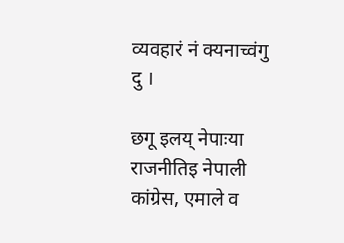व्यवहारं नं क्यनाच्वंगु दु ।

छगू इलय् नेपाःया राजनीतिइ नेपाली कांग्रेस, एमाले व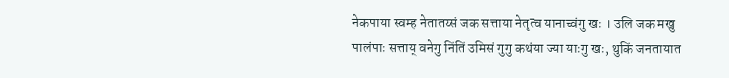नेकपाया स्वम्ह नेतातय्सं जक सत्ताया नेतृत्व यानाच्वंगु खः । उलि जक मखु पालंपाः सत्ताय् वनेगु निंतिं उमिसं गुगु कथंया ज्या याःगु खः, थुकिं जनतायात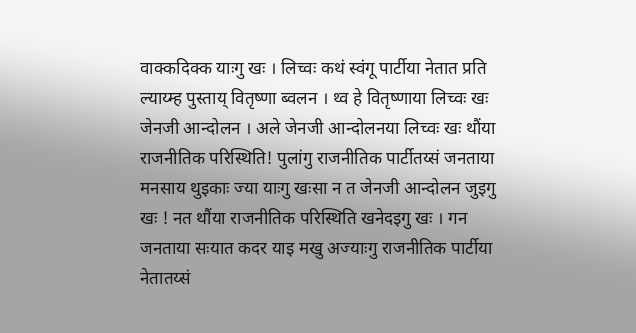वाक्कदिक्क याःगु खः । लिच्वः कथं स्वंगू पार्टीया नेतात प्रति ल्याय्म्ह पुस्ताय् वितृष्णा ब्वलन । थ्व हे वितृष्णाया लिच्वः खः जेनजी आन्दोलन । अले जेनजी आन्दोलनया लिच्वः खः थौंया राजनीतिक परिस्थिति! पुलांगु राजनीतिक पार्टीतय्सं जनताया मनसाय थुइकाः ज्या याःगु खःसा न त जेनजी आन्दोलन जुइगु खः ! नत थौंया राजनीतिक परिस्थिति खनेदइगु खः । गन जनताया सःयात कदर याइ मखु अज्याःगु राजनीतिक पार्टीया नेतातय्सं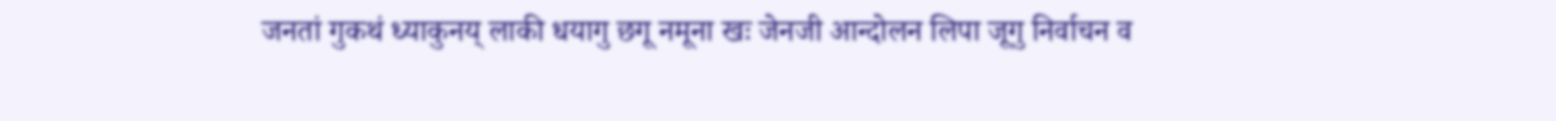जनतां गुकथं ध्याकुनय् लाकी धयागु छगू नमूना खः जेनजी आन्दोलन लिपा जूगु निर्वाचन व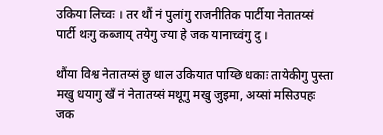उकिया लिच्वः । तर थौं नं पुलांगु राजनीतिक पार्टीया नेतातय्सं पार्टी थःगु कब्जाय् तयेगु ज्या हे जक यानाच्वंगु दु ।

थौंया विश्व नेतातय्सं छु धाल उकियात पाय्छि धकाः तायेकीगु पुस्ता मखु धयागु खँ नं नेतातय्सं मथूगु मखु जुइमा, अय्सां मसिउपहः जक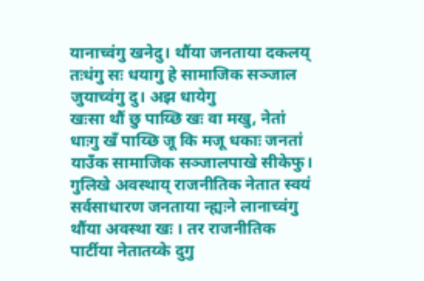यानाच्वंगु खनेदु। थौंया जनताया दकलय् तःधंगु सः धयागु हे सामाजिक सञ्जाल जुयाच्वंगु दु। अझ धायेगु
खःसा थौं छु पाय्छि खः वा मखु, नेतां धाःगु खँ पाय्छि जू कि मजू धकाः जनतां याउँक सामाजिक सञ्जालपाखे सीकेफु। गुलिखे अवस्थाय् राजनीतिक नेतात स्वयं सर्वसाधारण जनताया न्ह्यःने लानाच्वंगु थौंया अवस्था खः । तर राजनीतिक पार्टीया नेतातय्के दुगु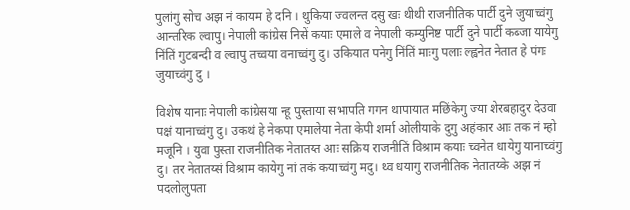पुलांगु सोच अझ नं कायम हे दनि । थुकिया ज्वलन्त दसु खः थीथी राजनीतिक पार्टी दुने जुयाच्वंगु आन्तरिक ल्वापु। नेपाली कांग्रेस निसें कयाः एमाले व नेपाली कम्युनिष्ट पार्टी दुने पार्टी कब्जा यायेगु निंतिं गुटबन्दी व ल्वापु तच्वया वनाच्वंगु दु। उकियात पनेगु निंतिं माःगु पलाः ल्ह्वनेत नेतात हे पंगः जुयाच्वंगु दु ।

विशेष यानाः नेपाली कांग्रेसया न्हू पुस्ताया सभापति गगन थापायात मछिंकेगु ज्या शेरबहादुर देउवा पक्षं यानाच्वंगु दु। उकथं हे नेकपा एमालेया नेता केपी शर्मा ओलीयाके दुगु अहंकार आः तक नं म्हो मजूनि । युवा पुस्ता राजनीतिक नेतातय्त आः सक्रिय राजनीतिं विश्राम कयाः च्वनेत धायेगु यानाच्वंगु दु। तर नेतातय्सं विश्राम कायेगु नां तकं कयाच्वंगु मदु। थ्व धयागु राजनीतिक नेतातय्के अझ नं पदलोलुपता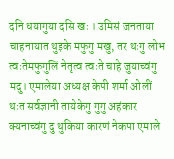दनि धयागुया दसि खः । उमिसं जनताया चाहनायात थुइके मफुगु मखु, तर थःगु लोभ त्वःतेमफुगुलिं नेतृत्व त्वःते चाहे जुयाच्वंगु मदु। एमालेया अध्यक्ष केपी शर्मा ओलीं थःत सर्वज्ञानी तायेकेगु गुगु अहंकार क्यनाच्वंगु दु थुकिया कारणं नेकपा एमाले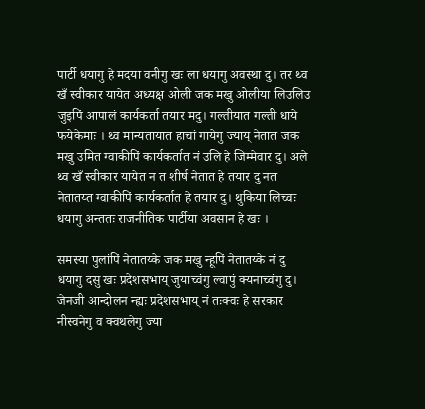पार्टी धयागु हे मदया वनीगु खः ला धयागु अवस्था दु। तर थ्व खँ स्वीकार यायेत अध्यक्ष ओली जक मखु ओलीया लिउलिउ जुइपिं आपालं कार्यकर्ता तयार मदु। गल्तीयात गल्ती धाये फयेकेमाः । थ्व मान्यतायात हाचां गायेगु ज्याय् नेतात जक मखु उमित ग्वाकीपिं कार्यकर्तात नं उलि हे जिम्मेवार दु। अले थ्व खँ स्वीकार यायेत न त शीर्ष नेतात हे तयार दु नत नेतातय्त ग्वाकीपिं कार्यकर्तात हे तयार दु। थुकिया लिच्वः धयागु अन्ततः राजनीतिक पार्टीया अवसान हे खः ।

समस्या पुलांपिं नेतातय्के जक मखु न्हूपिं नेतातय्के नं दु धयागु दसु खः प्रदेशसभाय् जुयाच्वंगु ल्वापुं क्यनाच्वंगु दु। जेनजी आन्दोलन न्ह्यः प्रदेशसभाय् नं तःक्वः हे सरकार नीस्वनेगु व क्वथलेगु ज्या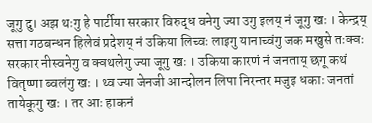जूगु दु। अझ थःगु हे पार्टीया सरकार विरुद्ध वनेगु ज्या उगु इलय् नं जूगु खः । केन्द्रय् सत्ता गठबन्धन हिलेवं प्रदेशय् नं उकिया लिच्वः लाइगु यानाच्वंगु जक मखुसे तःक्वः सरकार नीस्वनेगु व क्वथलेगु ज्या जूगु खः । उकिया कारणं नं जनताय् छगू कथं वितृष्णा ब्वलंगु खः । थ्व ज्या जेनजी आन्दोलन लिपा निरन्तर मजुइ धकाः जनतां तायेकूगु खः । तर आः हाकनं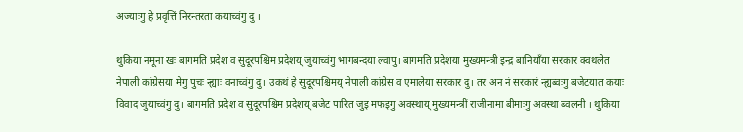अज्याःगु हे प्रवृत्तिं निरन्तरता कयाच्वंगु दु ।

थुकिया नमूना खः बागमति प्रदेश व सुदूरपश्चिम प्रदेशय् जुयाच्वंगु भागबन्दया ल्वापु। बागमति प्रदेशया मुख्यमन्त्री इन्द्र बानियाँया सरकार क्वथलेत नेपाली कांग्रेसया मेगु पुचः न्ह्याः वनाच्वंगु दु। उकथं हे सुदूरपश्चिमय् नेपाली कांग्रेस व एमालेया सरकार दु। तर अन नं सरकारं न्ह्यब्वःगु बजेटयात कयाः विवाद जुयाच्वंगु दु। बागमति प्रदेश व सुदूरपश्चिम प्रदेशय् बजेट पारित जुइ मफइगु अवस्थाय् मुख्यमन्त्रीं राजीनामा बीमाःगु अवस्था ब्वलनी । थुकिया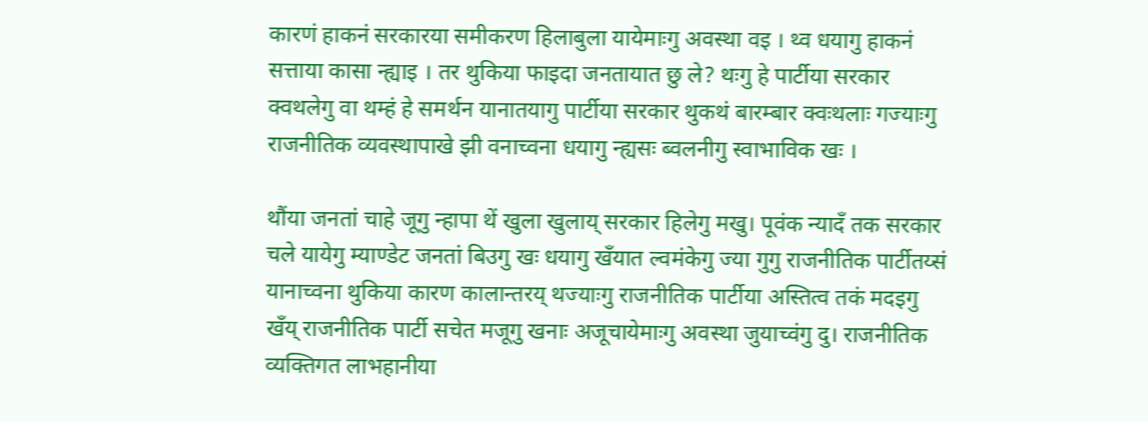कारणं हाकनं सरकारया समीकरण हिलाबुला यायेमाःगु अवस्था वइ । थ्व धयागु हाकनं सत्ताया कासा न्ह्याइ । तर थुकिया फाइदा जनतायात छु ले? थःगु हे पार्टीया सरकार क्वथलेगु वा थम्हं हे समर्थन यानातयागु पार्टीया सरकार थुकथं बारम्बार क्वःथलाः गज्याःगु राजनीतिक व्यवस्थापाखे झी वनाच्वना धयागु न्ह्यसः ब्वलनीगु स्वाभाविक खः ।

थौंया जनतां चाहे जूगु न्हापा थें खुला खुलाय् सरकार हिलेगु मखु। पूवंक न्यादँ तक सरकार चले यायेगु म्याण्डेट जनतां बिउगु खः धयागु खँयात ल्वमंकेगु ज्या गुगु राजनीतिक पार्टीतय्सं यानाच्वना थुकिया कारण कालान्तरय् थज्याःगु राजनीतिक पार्टीया अस्तित्व तकं मदइगु खँय् राजनीतिक पार्टी सचेत मजूगु खनाः अजूचायेमाःगु अवस्था जुयाच्वंगु दु। राजनीतिक व्यक्तिगत लाभहानीया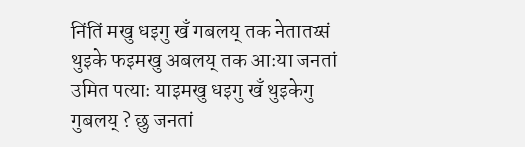निंतिं मखु धइगु खँ गबलय् तक नेतातय्सं थुइके फइमखु अबलय् तक आःया जनतां उमित पत्याः याइमखु धइगु खँ थुइकेगु गुबलय् ? छु जनतां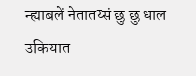न्ह्याबलें नेतातय्सं छु छु धाल उकियात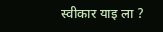स्वीकार याइ ला ?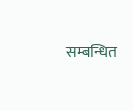सम्बन्धित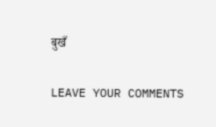बुखँ

LEAVE YOUR COMMENTS